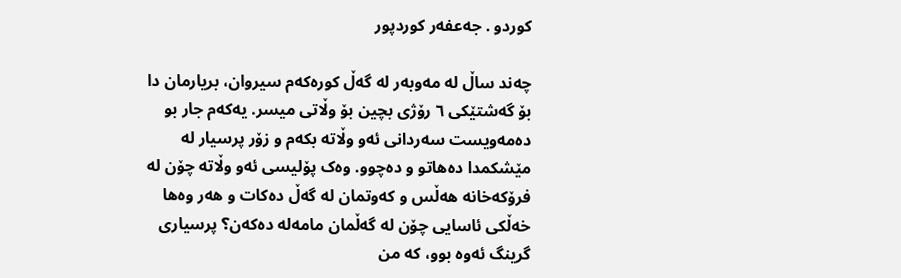کوردو . جەعفەر کوردپور

چەند ساڵ لە مەوبەر لە گەڵ کورەکەم سیروان، بریارمان دا بۆ گەشتێکی ٦ رۆژی بچین بۆ وڵاتی میسر. یەکەم جار بو دەمەویست سەردانی ئەو وڵاتە بکەم و زۆر پرسیار لە مێشکمدا دەهاتو و دەچوو. وەک پۆلیسی ئەو وڵاتە چۆن لە فرۆکەخانە هەڵس و کەوتمان لە گەڵ دەکات و هەر وەها خەڵکی ئاسایی چۆن لە گەڵمان مامەلە دەکەن؟ پرسیاری گرینگ ئەوە بوو، کە من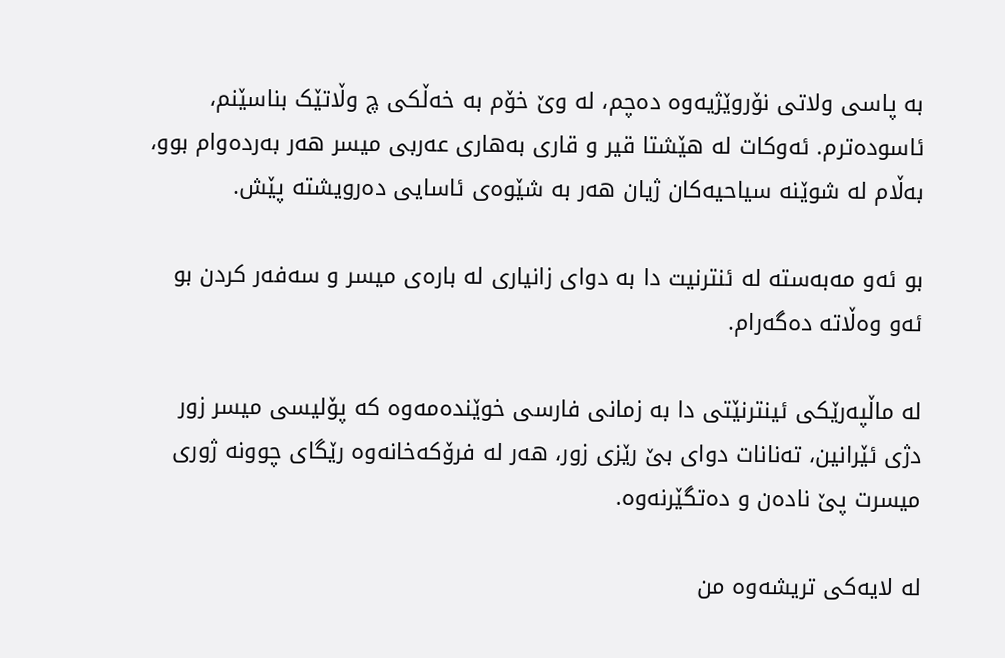بە پاسی ولاتی نۆروێژیەوە دەچم، لە وێ خۆم بە خەڵکی چ وڵاتێک بناسێنم، ئاسودەترم. ئەوکات لە هێشتا قیر و قاری بەهاری عەربی میسر هەر بەردەوام بوو، بەڵام لە شوێنە سیاحیەکان ژیان هەر بە شێوەی ئاسایی دەرویشتە پێش.

بو ئەو مەبەستە لە ئنترنیت دا بە دوای زانیاری لە بارەی میسر و سەفەر کردن بو ئەو وەڵاتە دەگەرام.

لە ماڵپەرێکی ئینترنێتی دا بە زمانی فارسی خوێندەمەوە کە پۆلیسی میسر زور دژی ئێرانین، تەنانات دوای بێ رێزی زور، هەر لە فرۆکەخانەوە رێگای چوونە ژوری میسرت پێ نادەن و دەتگێرنەوە.

لە لایەکی تریشەوە من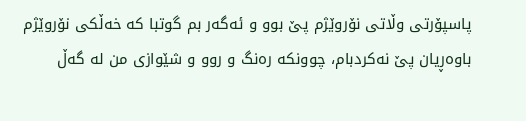پاسپۆرتی وڵاتی نۆروێژم پێ بوو و ئەگەر بم گوتبا کە خەڵکی نۆروێژم باوەڕیان پێ نەکردبام، چوونکە رەنگ و روو و شێوازی من لە گەڵ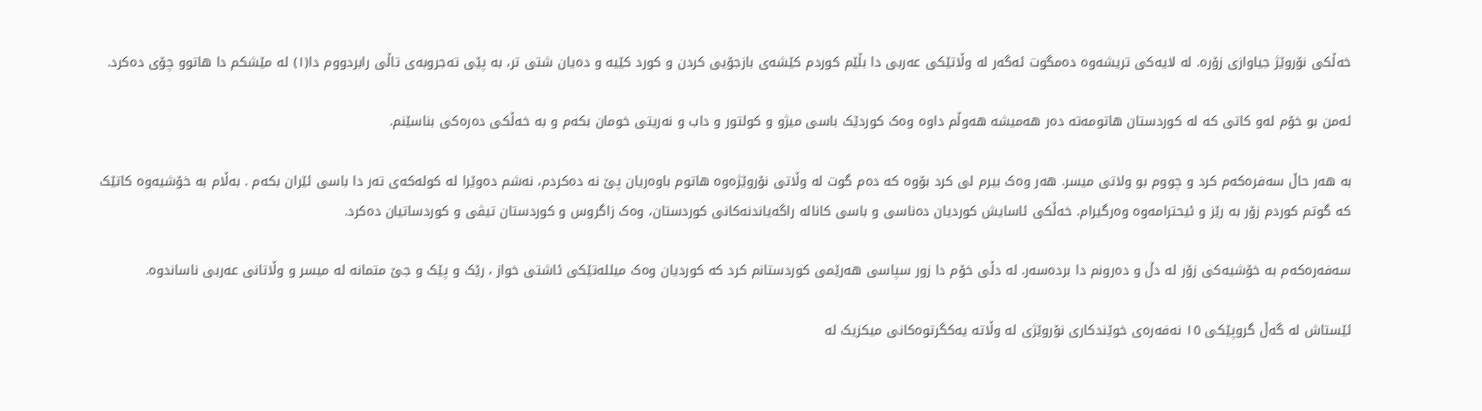خەڵکی نۆروێژ جیاوازی زۆرە. لە لایەکی تریشەوە دەمگوت ئەگەر لە وڵاتێکی عەربی دا بڵێم کوردم کێشەی بازجۆیی کردن و کورد کێیە و دەیان شتی تر، بە پێی تەجروبەی تاڵی رابردووم دا(١) لە مێشکم دا هاتوو چۆی دەکرد.

ئەمن بو خۆم لەو کاتی کە لە کوردستان هاتومەتە دەر هەمیشە هەوڵم داوە وەک کوردێک باسی میژو و کولتور و داب و نەریتی خومان بکەم و بە خەڵکی دەرەکی بناسێنم.

بە هەر حاڵ سەفرەکەم کرد و چووم بو ولاتی میسر. هەر وەک بیرم لی کرد بۆوە کە دەم گوت لە وڵاتی نۆروێژەوە هاتوم باوەریان پێ نە دەکردم، نەشم دەوێرا لە کولەکەی تەر دا باسی ئێران بکەم . بەڵام بە خۆشیەوە کاتێک کە گوتم کوردم زۆر بە رێز و ئیحترامەوە وەرگیرام. خەڵکی ئاسایش کوردیان دەناسی و باسی کانالە راگەیاندنەکانی کوردستان، وەک زاگروس و کوردستان تیڤی و کوردساتیان دەکرد.

سەفەرەکەم بە خۆشیەکی زۆر لە دڵ و دەرونم دا بردەسەر. لە دڵی خۆم دا زور سپاسی هەرێمی کوردستانم کرد کە کوردیان وەک میللەتێکی ئاشتی خواز ، رێک و پێک و جێ متمانە لە میسر و وڵاتانی عەربی ناساندوە.

ئێستاش لە گەڵ گروپێکی ١٥ نەفەرەی خوێندکاری نۆروێژی لە وڵاتە یەکگرتوەکانی میکزیک لە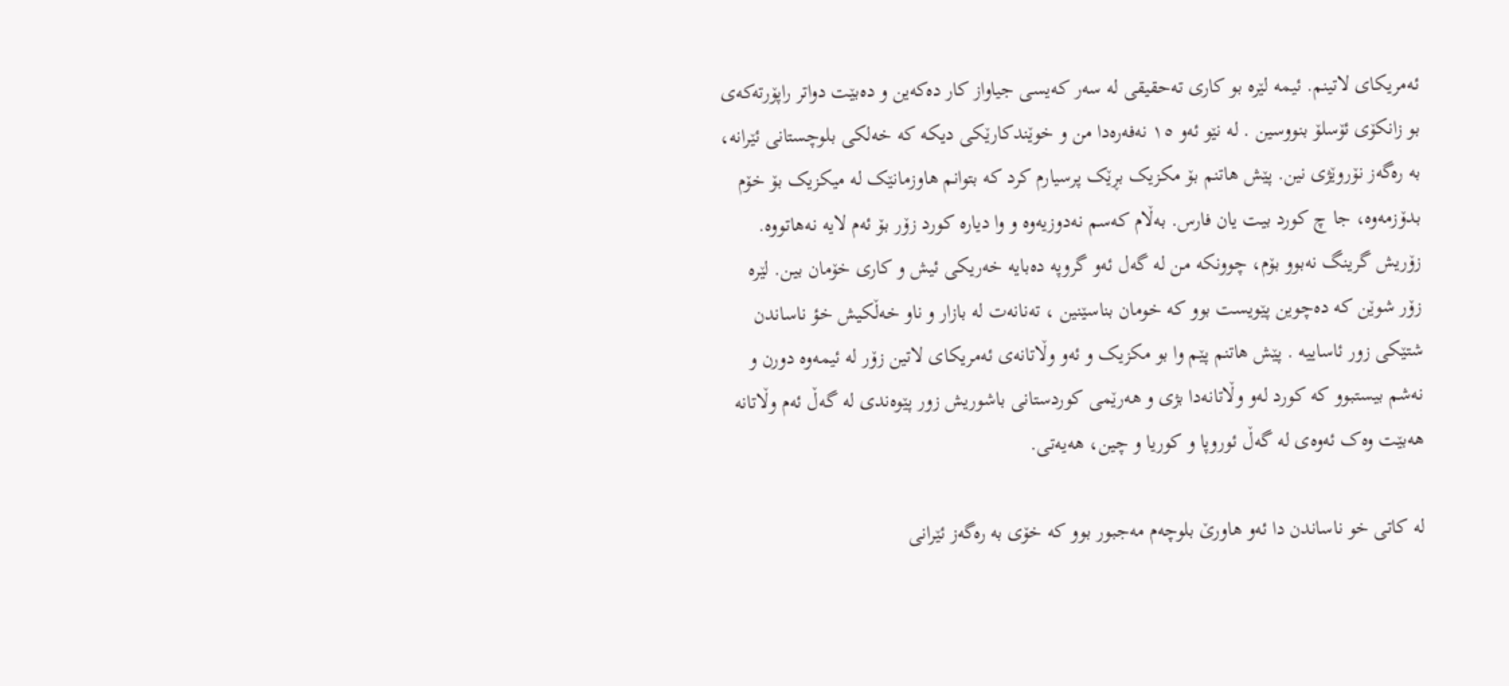ئەمریکای لاتینم. ئیمە لێرە بو کاری تەحقیقی لە سەر کەیسی جیاواز کار دەکەین و دەبێت دواتر راپۆرتەکەی بو زانکۆی ئۆسلۆ بنووسین . لە نێو ئەو ١٥ نەفەرەدا من و خوێندکارێکی دیکە کە خەلکی بلوچستانی ئێرانە، بە رەگەز نۆروێژی نین. پێش هاتنم بۆ مکزیک بڕێک پرسیارم کرد کە بتوانم هاوزمانێک لە میکزیک بۆ خۆم بدۆزمەوە، جا چ کورد بیت یان فارس. بەڵام کەسم نەدوزیەوە و وا دیارە کورد زۆر بۆ ئەم لایە نەهاتووە. زۆریش گرینگ نەبوو بۆم، چوونکە من لە گەل ئەو گروپە دەبایە خەریکی ئیش و کاری خۆمان بین. لێرە زۆر شوێن کە دەچوین پێویست بوو کە خومان بناسێنین ، تەنانەت لە بازار و ناو خەڵکیش خؤ ناساندن شتێکی زور ئاساییە . پێش هاتنم پێم وا بو مکزیک و ئەو وڵاتانەی ئەمریکای لاتین زۆر لە ئیمەوە دورن و نەشم بیستبوو کە کورد لەو وڵاتانەدا بژی و هەرێمی کوردستانی باشوریش زور پێوەندی لە گەڵ ئەم وڵاتانە هەبێت وەک ئەوەی لە گەڵ ئوروپا و کوریا و چین، هەیەتی.

لە کاتی خو ناساندن دا ئەو هاورێ بلوچەم مەجبور بوو کە خۆی بە رەگەز ئێرانی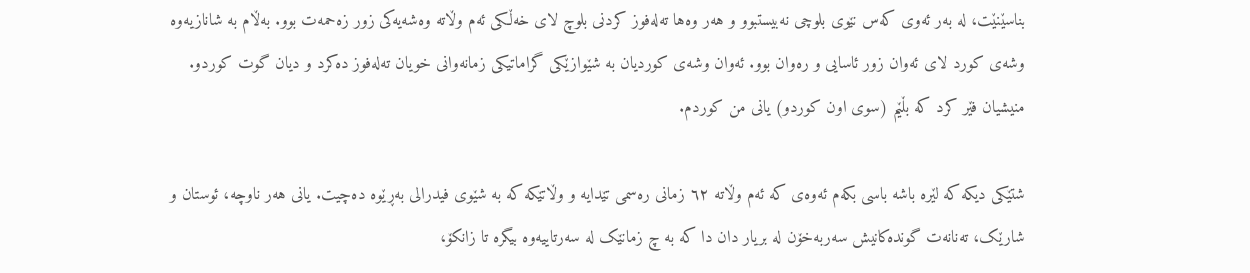بناسێنێت، لە بەر ئەوی کەس نێوی بلوچی نەبیستبوو و هەر وەها تەلەفوز کردنی بلوچ لای خەڵکی ئەم وڵاتە وەشەیەکی زور زەحمەت بوو. بەڵام بە شانازیەوە وشەی کورد لای ئەوان زور ئاسایی و رەوان بوو. ئەوان وشەی کوردیان بە شێوازێکی گراماتیکی زمانەوانی خویان تەلەفوز دەکرد و دیان گوت کوردو. منیشیان فێر کرد کە بڵێم (سوی اون کوردو) یانی من کوردم.

شتێکی دیکە کە لێرە باشە باسی بکەم ئەوەی کە ئەم وڵاتە ٦٢ زمانی رەسمی تێدایە و وڵاتێکە کە بە شێوی فیدرالی بەڕێوە دەچیت. یانی هەر ناوچە، ئوستان و شارێک، تەنانەت گوندەکانیش سەربەخۆن لە بریار دان دا کە بە چ زمانێک لە سەرتاییەوە بیگرە تا زانکۆ،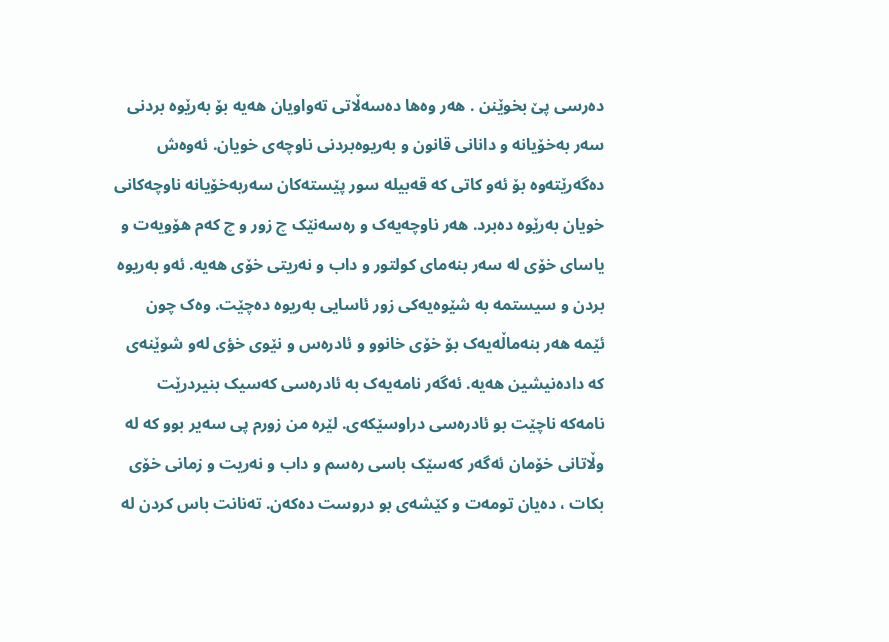دەرسی پێ بخوێنن . هەر وەها دەسەڵاتی تەواویان هەیە بۆ بەرێوە بردنی سەر بەخۆیانە و دانانی قانون و بەریوەبردنی ناوچەی خویان. ئەوەش دەگەرێتەوە بۆ ئەو کاتی کە قەبیلە سور پێستەکان سەربەخۆیانە ناوچەکانی خویان بەرێوە دەبرد. هەر ناوچەیەک و رەسەنێک چ زور و چ کەم هۆویەت و یاسای خۆی لە سەر بنەمای کولتور و داب و نەریتی خۆی هەیە. ئەو بەریوە بردن و سیستمە بە شێوەیەکی زور ئاسایی بەریوە دەچێت. وەک چون ئێمە هەر بنەماڵەیەک بۆ خۆی خانوو و ئادرەس و نێوی خؤی لەو شوێنەی کە دادەنیشین هەیە. ئەگەر نامەیەک بە ئادرەسی کەسیک بنیردرێت نامەکە ناچێت بو ئادرەسی دراوسێکەی. لێرە من زورم پی سەیر بوو کە لە وڵاتانی خۆمان ئەگەر کەسێک باسی رەسم و داب و نەریت و زمانی خۆی بکات ، دەیان تومەت و کێشەی بو دروست دەکەن. تەنانت باس کردن لە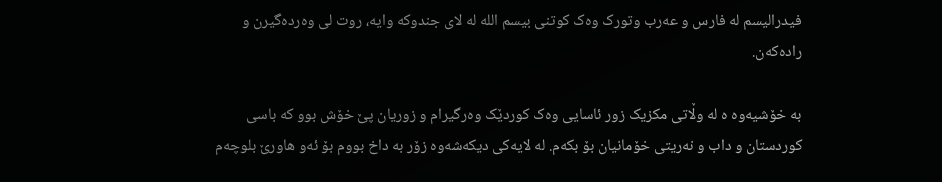فیدرالیسم لە فارس و عەرب وتورک وەک کوتنی بیسم اللە لە لای جندوکە وایە، روت لی وەردەگیرن و رادەکەن.

بە خۆشیەوە ە لە وڵاتی مکزیک زور ئاسایی وەک کوردێک وەرگیرام و زوریان پێ خۆش بوو کە باسی کوردستان و داب و نەریتی خۆمانیان بۆ بکەم. لە لایەکی دیکەشەوە زۆر بە داخ بووم بۆ ئەو هاورێ بلوچەم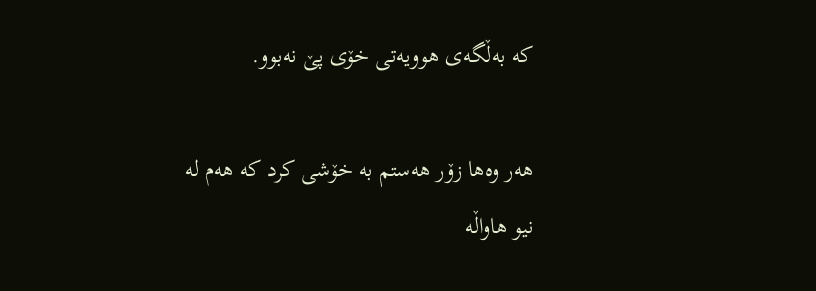کە بەڵگەی هوویەتی خۆی پێ نەبوو.

هەر وەها زۆر هەستم بە خۆشی کرد کە هەم لە نیو هاواڵە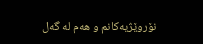نۆروێژیەکانم و هەم لە گەل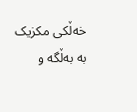خەڵکی مکزیک بە بەڵگە و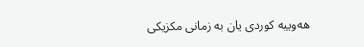هەوییە کوردی یان بە زمانی مکزیکی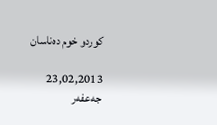کوردو خوم دەناسان

23,02,2013
جەعفەر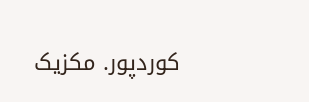کوردپور. مکزیک